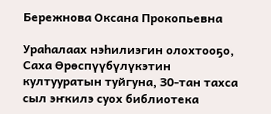Бережнова Оксана Прокопьевна

Ураhалаах нэhилиэгин олохтооҕо, Саха Өрөспүүбүлүкэтин култууратын туйгуна, З0-тан тахса сыл эҥкилэ суох библиотека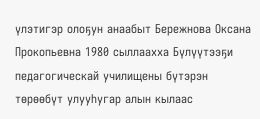үлэтигэр олоҕун анаабыт Бережнова Оксана Прокопьевна 1980 сыллаахха Бүлүүтээҕи педагогическай училищены бүтэрэн төрөөбүт улууhугар алын кылаас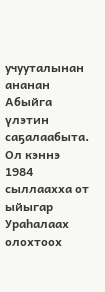учууталынан ананан Абыйга үлэтин саҕалаабыта. Ол кэннэ 1984 сыллаахха от ыйыгар Ураhалаах олохтоох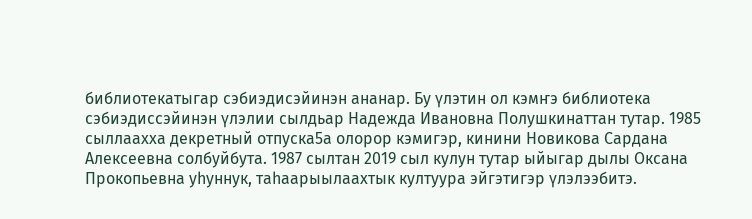библиотекатыгар сэбиэдисэйинэн ананар. Бу үлэтин ол кэмҥэ библиотека сэбиэдиссэйинэн үлэлии сылдьар Надежда Ивановна Полушкинаттан тутар. 1985 сыллаахха декретный отпуска5а олорор кэмигэр, кинини Новикова Сардана Алексеевна солбуйбута. 1987 сылтан 2019 сыл кулун тутар ыйыгар дылы Оксана Прокопьевна уhуннук, таhаарыылаахтык култуура эйгэтигэр үлэлээбитэ.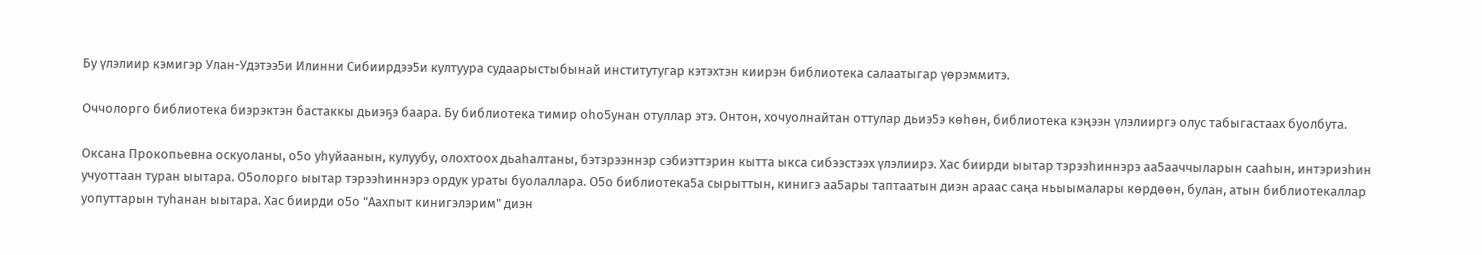Бу үлэлиир кэмигэр Улан-Удэтээ5и Илинни Сибиирдээ5и култуура судаарыстыбынай институтугар кэтэхтэн киирэн библиотека салаатыгар үөрэммитэ.

Оччолорго библиотека биэрэктэн бастаккы дьиэҕэ баара. Бу библиотека тимир оhо5унан отуллар этэ. Онтон, хочуолнайтан оттулар дьиэ5э көhөн, библиотека кэңээн үлэлииргэ олус табыгастаах буолбута.

Оксана Прокопьевна оскуоланы, о5о уhуйаанын, кулуубу, олохтоох дьаhалтаны, бэтэрээннэр сэбиэттэрин кытта ыкса сибээстээх үлэлиирэ. Хас биирди ыытар тэрээhиннэрэ аа5ааччыларын сааhын, интэриэhин учуоттаан туран ыытара. О5олорго ыытар тэрээhиннэрэ ордук ураты буолаллара. О5о библиотека5а сырыттын, кинигэ аа5ары таптаатын диэн араас саңа ньыымалары көрдөөн, булан, атын библиотекаллар уопуттарын туhанан ыытара. Хас биирди о5о "Аахпыт кинигэлэрим" диэн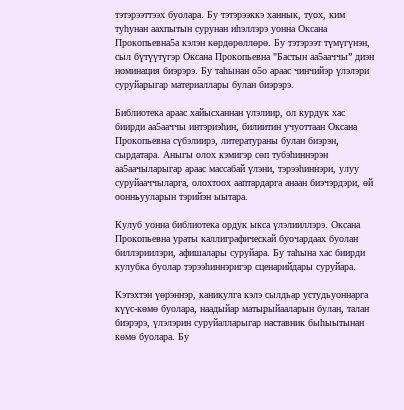тэтэрээттээх буолара. Бу тэтэрээккэ ханнык, туох, ким туhунан аахпытын сурунан иhэллэрэ уонна Оксана Прокопьевна5а кэлэн көрдөрөллөрө. Бу тэтэрээт түмүгүнэн, сыл бүтүүтүгэр Оксана Прокопьевна "Бастын аа5ааччы” диэн номинация биэрэрэ. Бу таhынан о5о араас чинчийэр үлэлэри суруйарыгар материаллары булан биэрэрэ.

Библиотека араас хайысханнан үлэлиир, ол курдук хас биирди аа5ааччы интэриэhин, билиитин учуоттаан Оксана Прокопьевна сүбэлиирэ, литератураны булан биэрэн, сырдатара. Аныгы олох кэмигэр сөп тубэhиннэрэн аа5аачыларыгар араас массабай үлэни, тэрээhиннэри, улуу суруйааччыларга, олохтоох ааптардарга анаан биэчэрдэри, өй оонньууларын тэрийэн ыытара.

Кулуб уонна библиотека ордук ыкса үлэлииллэрэ. Оксана Прокопьевна ураты каллиграфическай буочардаах буолан биллэриилэри, афишалары суруйара. Бу таhына хас биирди кулубка буолар тэрээhиннэригэр сценарийдары суруйара.

Кэтэхтэн үөрэннэр, каникулга кэлэ сылдьар устудьуоннарга күүс-көмө буолара, наадыйар матырыйааларын булан, талан биэрэрэ, үлэлэрин суруйалларыгар наставник быhыытынан көмө буолара. Бу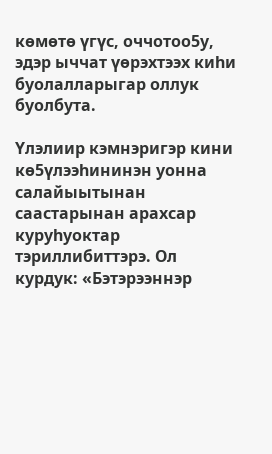көмөтө үгүс, оччотоо5у, эдэр ыччат үөрэхтээх киhи буолалларыгар оллук буолбута.

Үлэлиир кэмнэригэр кини кө5үлээhининэн уонна салайыытынан саастарынан арахсар куруhуоктар тэриллибиттэрэ. Ол курдук: «Бэтэрээннэр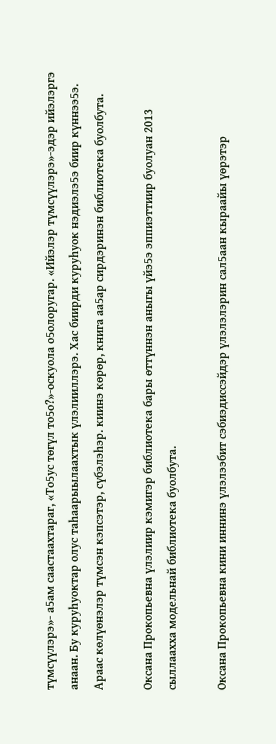түмсүүлэрэ»- а5ам саастаахтараг, «То5ус төгүл то5о?»-оскуола о5олоругар. «Ийэлэр түмсүүлэрэ»-эдэр ийэлэргэ анаан. Бу куруhуоктар олус таhаарыылаахтык үлэлииллэрэ. Хас биирди куруhуок нэдиэлэ5э биир күннээ5э. Араас көлүөнэлэр түмсэн кэпсэтэр, сүбэлэhэр. киинэ көрөр, книга аа5ар сирдэринэн библиотека буолбута.

Оксана Прокопьевна үлэлиир кэмигэр библиотека бары өттүннэн аныгы үйэ5э эппиэттиир буолуан 2013 сыллаахха модельнай библиотека буолбута.

Оксана Прокопьевна кини иннинэ үлэлээбит сэбиэдиссэйдэр үлэлэлэрин сал5аан кыраайы үөрэтэр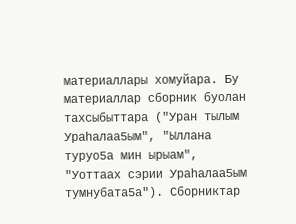материаллары хомуйара. Бу материаллар сборник буолан тахсыбыттара ("Уран тылым Ураhалаа5ым", "Ыллана туруо5а мин ырыам", "Уоттаах сэрии Ураhалаа5ым тумнубата5а"). Сборниктар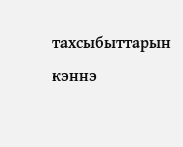тахсыбыттарын кэннэ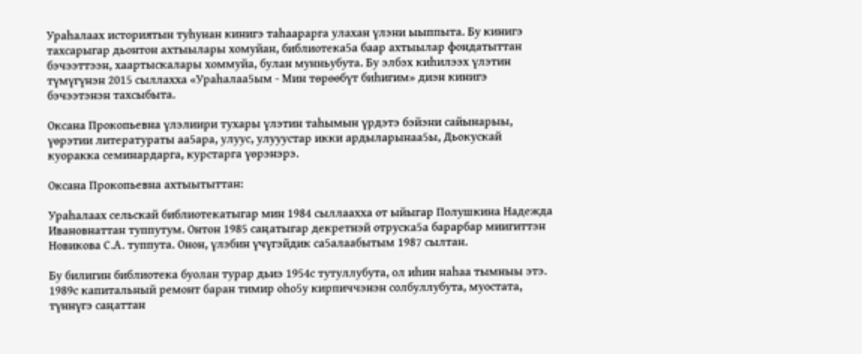Ураhалаах историятын туhунан кинигэ таhаарарга улахан үлэни ыыппыта. Бу кинигэ тахсарыгар дьонтон ахтыылары хомуйан, библиотека5а баар ахтыылар фондатыттан бэчээттээн, хаартыскалары хоммуйа, булан мунньубута. Бу элбэх киhилээх үлэтин түмүгүнэн 2015 сыллахха «Ураhалаа5ым - Мин төрөөбүт биhигим» диэн кинигэ бэчээтэнэн тахсыбыта.

Оксана Прокопьевна үлэлиири тухары үлэтин таhымын үрдэтэ бэйэни сайынарыы, үөрэтии литератураты аа5ара, улуус, улууустар икки ардыларынаа5ы, Дьокускай куоракка семинардарга, курстарга үөрэнэрэ.

Оксана Прокопьевна ахтыытыттан:

Ураhалаах сельскай библиотекатыгар мин 1984 сыллаахха от ыйыгар Полушкина Надежда Ивановнаттан туппутум. Онтон 1985 саңатыгар декретнэй отруска5а барарбар миигиттэн Новикова С.А. туппута. Онон, үлэбин үчүгэйдик са5алаабытым 1987 сылтан.

Бу билигин библиотека буолан турар дьиэ 1954с тутуллубута, ол иhин наhаа тымныы этэ. 1989с капитальный ремонт баран тимир оhо5у кирпиччэнэн солбуллубута, муостата, түннүгэ саңаттан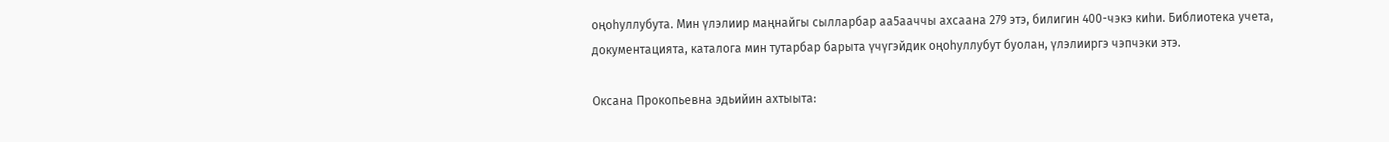оңоhуллубута. Мин үлэлиир маңнайгы сылларбар аа5ааччы ахсаана 279 этэ, билигин 400-чэкэ киhи. Библиотека учета, документацията, каталога мин тутарбар барыта үчүгэйдик оңоhуллубут буолан, үлэлииргэ чэпчэки этэ.

Оксана Прокопьевна эдьийин ахтыыта: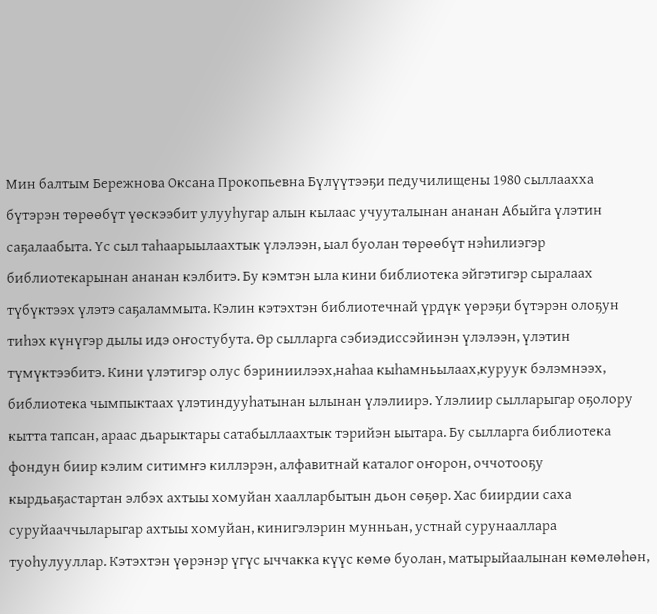Мин балтым Бережнова Оксана Прокопьевна Бүлүүтээҕи педучилищены 1980 сыллаахха бүтэрэн төрөөбүт үөскээбит улууһугар алын кылаас учууталынан ананан Абыйга үлэтин саҕалаабыта. Үс сыл таһаарыылаахтык үлэлээн, ыал буолан төрөөбүт нэһилиэгэр библиотекарынан ананан кэлбитэ. Бу кэмтэн ыла кини библиотека эйгэтигэр сыралаах түбүктээх үлэтэ саҕаламмыта. Кэлин кэтэхтэн библиотечнай үрдүк үөрэҕи бүтэрэн олоҕун тиһэх күнүгэр дылы идэ оҥостубута. Өр сылларга сэбиэдиссэйинэн үлэлээн, үлэтин түмүктээбитэ. Кини үлэтигэр олус бэриниилээх,наһаа кыһамньылаах,куруук бэлэмнээх, библиотека чымпыктаах үлэтиндууһатынан ылынан үлэлиирэ. Үлэлиир сылларыгар оҕолору кытта тапсан, араас дьарыктары сатабыллаахтык тэрийэн ыытара. Бу сылларга библиотека фондун биир кэлим ситимҥэ киллэрэн, алфавитнай каталог оҥорон, оччотооҕу кырдьаҕастартан элбэх ахтыы хомуйан хаалларбытын дьон сөҕөр. Хас биирдии саха суруйааччыларыгар ахтыы хомуйан, кинигэлэрин мунньан, устнай сурунааллара туоһулууллар. Кэтэхтэн үөрэнэр үгүс ыччакка күүс көмө буолан, матырыйаалынан көмөлөһөн,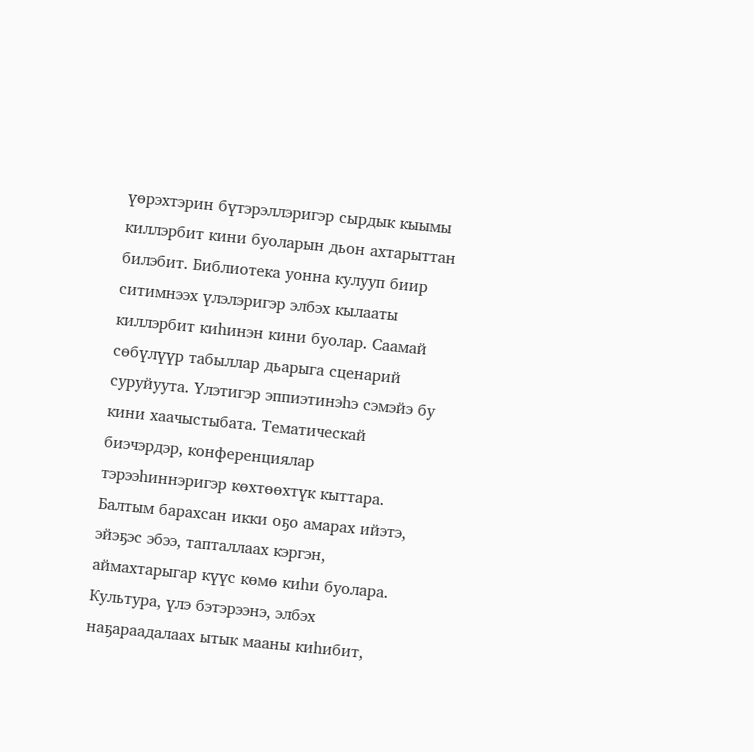үөрэхтэрин бүтэрэллэригэр сырдык кыымы киллэрбит кини буоларын дьон ахтарыттан билэбит. Библиотека уонна кулууп биир ситимнээх үлэлэригэр элбэх кылааты киллэрбит киһинэн кини буолар. Саамай сөбүлүүр табыллар дьарыга сценарий суруйуута. Үлэтигэр эппиэтинэһэ сэмэйэ бу кини хаачыстыбата. Тематическай биэчэрдэр, конференциялар тэрээһиннэригэр көхтөөхтүк кыттара. Балтым барахсан икки оҕо амарах ийэтэ, эйэҕэс эбээ, тапталлаах кэргэн, аймахтарыгар күүс көмө киһи буолара. Культура, үлэ бэтэрээнэ, элбэх наҕараадалаах ытык мааны киһибит,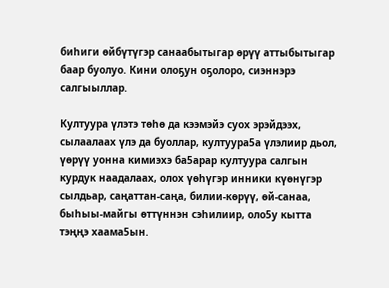биһиги өйбүтүгэр санаабытыгар өрүү аттыбытыгар баар буолуо. Кини олоҕун оҕолоро, сиэннэрэ салгыыллар.

Култуура үлэтэ төhө да кээмэйэ суох эрэйдээх, сылаалаах үлэ да буоллар, култуура5а үлэлиир дьол, үөрүү уонна кимиэхэ ба5арар култуура салгын курдук наадалаах, олох үөhүгэр инники күөнүгэр сылдьар, саңаттан-саңа, билии-көрүү, өй-санаа, быhыы-майгы өттүннэн сэhилиир, оло5у кытта тэңңэ хаама5ын.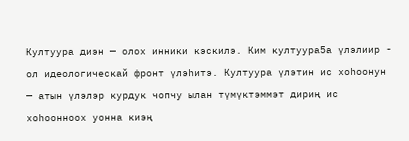Култуура диэн — олох инники кэскилэ. Ким култуура5а үлэлиир - ол идеологическай фронт үлэhитэ. Култуура үлэтин ис хоhоонун — атын үлэлэр курдук чопчу ылан түмүктэммэт дириң ис хоhоонноох уонна киэң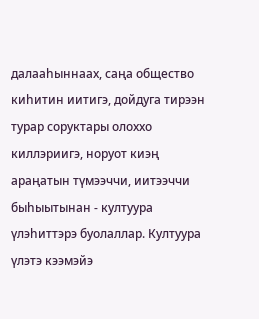далааhыннаах, саңа общество киhитин иитигэ, дойдуга тирээн турар соруктары олоххо киллэриигэ, норуот киэң араңатын түмээччи, иитээччи быhыытынан - култуура үлэhиттэрэ буолаллар. Култуура үлэтэ кээмэйэ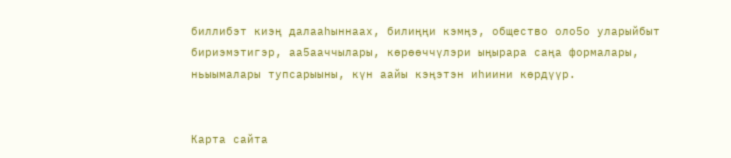биллибэт киэң далааhыннаах, билиңңи кэмңэ, общество оло5о уларыйбыт бириэмэтигэр, аа5ааччылары, көрөөччүлэри ыңырара саңа формалары, ньыымалары тупсарыыны, күн аайы кэңэтэн иhиини көрдүүр.


Карта сайта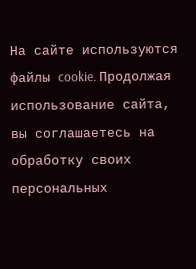На сайте используются файлы cookie. Продолжая использование сайта, вы соглашаетесь на обработку своих
персональных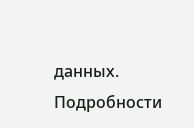данных. Подробности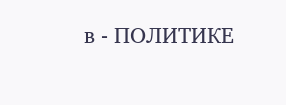в - ПОЛИТИКЕ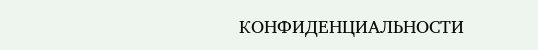КОНФИДЕНЦИАЛЬНОСТИ